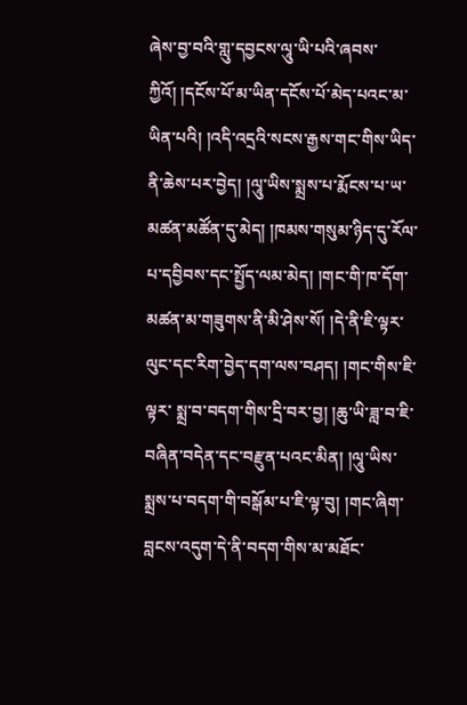ཞེས་བྱ་བའི་གླུ་དབྱངས་ལཱུ་ཡི་པའི་ཞབས་ཀྱིའོ། །དངོས་པོ་མ་ཡིན་དངོས་པོ་མེད་པའང་མ་ཡིན་པའི། །འདི་འདྲའི་སངས་རྒྱས་གང་གིས་ཡིད་ ནི་ཆེས་པར་བྱེད། །ལཱུ་ཡིས་སྨྲས་པ་རྨོངས་པ་ཡ་མཚན་མཚོན་དུ་མེད། །ཁམས་གསུམ་ཉིད་དུ་རོལ་པ་དབྱིབས་དང་སྤྱོད་ལམ་མེད། །གང་གི་ཁ་དོག་མཚན་མ་གཟུགས་ནི་མི་ཤེས་སོ། །དེ་ནི་ཇི་ལྟར་ལུང་དང་རིག་བྱེད་དག་ལས་བཤད། །གང་གིས་ཇི་ལྟར་ སྨྲ་བ་བདག་གིས་དྲི་བར་བྱ། །ཆུ་ཡི་ཟླ་བ་ཇི་བཞིན་བདེན་དང་བརྫུན་པའང་མིན། །ལཱུ་ཡིས་སྨྲས་པ་བདག་གི་བསྒོམ་པ་ཇི་ལྟ་བུ། །གང་ཞིག་བླངས་འདུག་དེ་ནི་བདག་གིས་མ་མཐོང་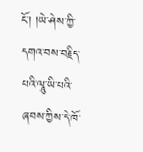ངོ་། །ཡེ་ཤེས་ཀྱི་དགའ་བས་བརྗིད་པའི་ལཱུ་ཡི་པའི་ཞབས་ཀྱིས་དེ་ཁོ་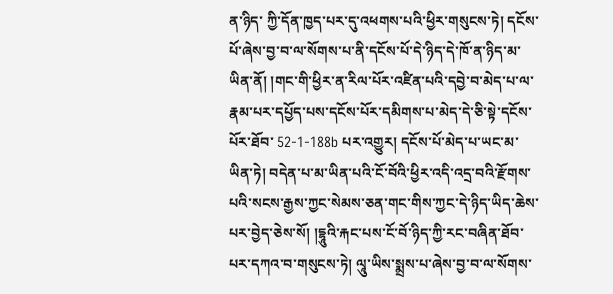ན་ཉིད་ ཀྱི་དོན་ཁྱད་པར་དུ་འཕགས་པའི་ཕྱིར་གསུངས་ཏེ། དངོས་པོ་ཞེས་བྱ་བ་ལ་སོགས་པ་ནི་དངོས་པོ་དེ་ཉིད་དེ་ཁོ་ན་ཉིད་མ་ཡིན་ནོ། །གང་གི་ཕྱིར་ན་རིལ་པོར་འཛིན་པའི་དབྱེ་བ་མེད་པ་ལ་རྣམ་པར་དཔྱོད་པས་དངོས་པོར་དམིགས་པ་མེད་དེ་ཅི་སྟེ་དངོས་པོར་ཐོབ་ 52-1-188b པར་འགྱུར། དངོས་པོ་མེད་པ་ཡང་མ་ཡིན་ཏེ། བདེན་པ་མ་ཡིན་པའི་ངོ་བོའི་ཕྱིར་འདི་འདྲ་བའི་རྫོགས་པའི་སངས་རྒྱས་ཀྱང་སེམས་ཅན་གང་གིས་ཀྱང་དེ་ཉིད་ཡིད་ཆེས་པར་བྱེད་ཅེས་སོ། །དྷཱུའི་རྐང་པས་ངོ་བོ་ཉིད་ཀྱི་རང་བཞིན་ཐོབ་པར་དཀའ་བ་གསུངས་ཏེ། ལཱུ་ཡིས་སྨྲས་པ་ཞེས་བྱ་བ་ལ་སོགས་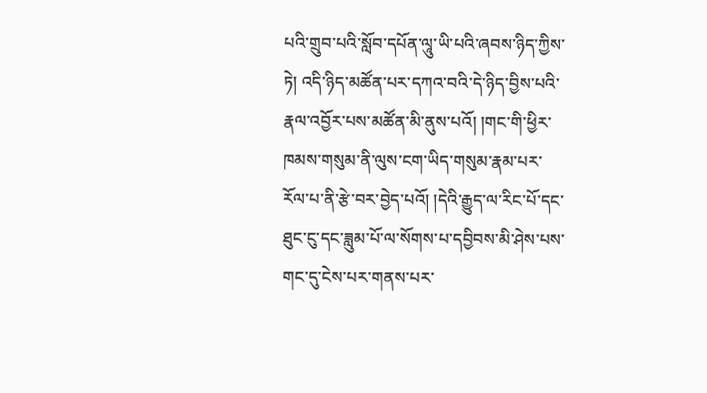པའི་གྲུབ་པའི་སློབ་དཔོན་ལཱུ་ཡི་པའི་ཞབས་ཉིད་ཀྱིས་ཏེ། འདི་ཉིད་མཚོན་པར་དཀའ་བའི་དེ་ཉིད་བྱིས་པའི་རྣལ་འབྱོར་པས་མཚོན་མི་ནུས་པའོ། །གང་གི་ཕྱིར་ཁམས་གསུམ་ནི་ལུས་ངག་ཡིད་གསུམ་རྣམ་པར་ རོལ་པ་ནི་རྩེ་བར་བྱེད་པའོ། །དེའི་རྒྱུད་ལ་རིང་པོ་དང་ཐུང་ངུ་དང་ཟླུམ་པོ་ལ་སོགས་པ་དབྱིབས་མི་ཤེས་པས་གང་དུ་ངེས་པར་གནས་པར་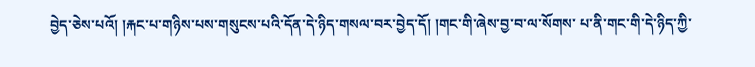བྱེད་ཅེས་པའོ། །རྐང་པ་གཉིས་པས་གསུངས་པའི་དོན་དེ་ཉིད་གསལ་བར་བྱེད་དོ། །གང་གི་ཞེས་བྱ་བ་ལ་སོགས་ པ་ནི་གང་གི་དེ་ཉིད་ཀྱི་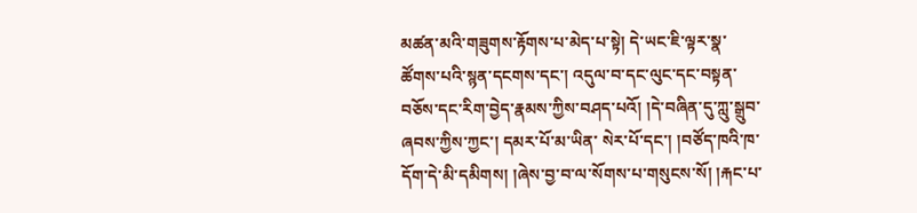མཚན་མའི་གཟུགས་རྟོགས་པ་མེད་པ་སྟེ། དེ་ཡང་ཇི་ལྟར་སྣ་ཚོགས་པའི་སྙན་དངགས་དང་། འདུལ་བ་དང་ལུང་དང་བསྟན་བཅོས་དང་རིག་བྱེད་རྣམས་ཀྱིས་བཤད་པའོ། །དེ་བཞིན་དུ་ཀླུ་སྒྲུབ་ཞབས་ཀྱིས་ཀྱང་། དམར་པོ་མ་ཡིན་ སེར་པོ་དང་། །བཙོད་ཁའི་ཁ་དོག་དེ་མི་དམིགས། །ཞེས་བྱ་བ་ལ་སོགས་པ་གསུངས་སོ། །རྐང་པ་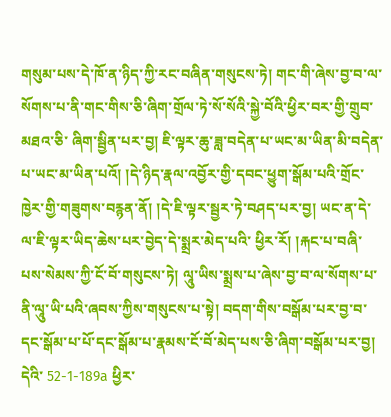གསུམ་པས་དེ་ཁོ་ན་ཉིད་ཀྱི་རང་བཞིན་གསུངས་ཏེ། གང་གི་ཞེས་བྱ་བ་ལ་སོགས་པ་ནི་གང་གིས་ཅི་ཞིག་གྲོལ་ཏེ་སོ་སོའི་སྐྱེ་བོའི་ཕྱིར་བར་གྱི་གྲུབ་མཐའ་ཅི་ ཞིག་སྦྱིན་པར་བྱ། ཇི་ལྟར་ཆུ་ཟླ་བདེན་པ་ཡང་མ་ཡིན་མི་བདེན་པ་ཡང་མ་ཡིན་པའོ། །དེ་ཉིད་རྣལ་འབྱོར་གྱི་དབང་ཕྱུག་སྒོམ་པའི་གྲོང་ཁྱེར་གྱི་གཟུགས་བརྙན་ནོ། །དེ་ཇི་ལྟར་སྦྱར་ཏེ་བཤད་པར་བྱ། ཡང་ན་དེ་ལ་ཇི་ལྟར་ཡིད་ཆེས་པར་བྱེད་དེ་སྨྲར་མེད་པའི་ ཕྱིར་རོ། །རྐང་པ་བཞི་པས་སེམས་ཀྱི་ངོ་བོ་གསུངས་ཏེ། ལཱུ་ཡིས་སྨྲས་པ་ཞེས་བྱ་བ་ལ་སོགས་པ་ནི་ལཱུ་ཡི་པའི་ཞབས་ཀྱིས་གསུངས་པ་སྟེ། བདག་གིས་བསྒོམ་པར་བྱ་བ་དང་སྒོམ་པ་པོ་དང་སྒོམ་པ་རྣམས་ངོ་བོ་མེད་པས་ཅི་ཞིག་བསྒོམ་པར་བྱ། དེའི་ 52-1-189a ཕྱིར་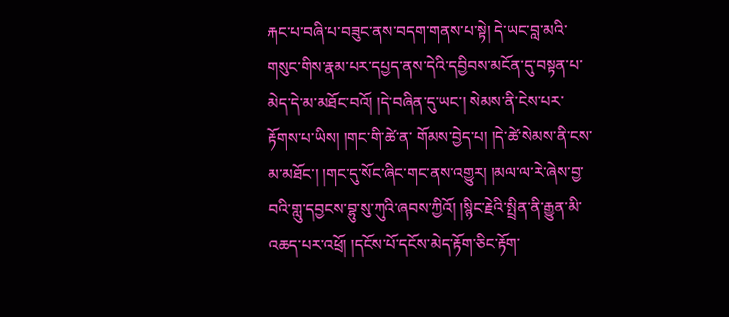རྐང་པ་བཞི་པ་བཟུང་ནས་བདག་གནས་པ་སྟེ། དེ་ཡང་བླ་མའི་གསུང་གིས་རྣམ་པར་དཔྱད་ནས་དེའི་དབྱིབས་མངོན་དུ་བསྟན་པ་མེད་དེ་མ་མཐོང་བའོ། །དེ་བཞིན་དུ་ཡང་། སེམས་ནི་ངེས་པར་རྟོགས་པ་ཡིས། །གང་གི་ཚེ་ན་ གོམས་བྱེད་པ། །དེ་ཚེ་སེམས་ནི་ངས་མ་མཐོང་། །གང་དུ་སོང་ཞིང་གང་ནས་འགྱུར། །མལ་ལ་རེ་ཞེས་བྱ་བའི་གླུ་དབྱངས་བྷུ་སུ་ཀུའི་ཞབས་ཀྱིའོ། །སྙིང་རྗེའི་སྤྲིན་ནི་རྒྱུན་མི་འཆད་པར་འཕྲོ། །དངོས་པོ་དངོས་མེད་རྟོག་ཅིང་རྟོག་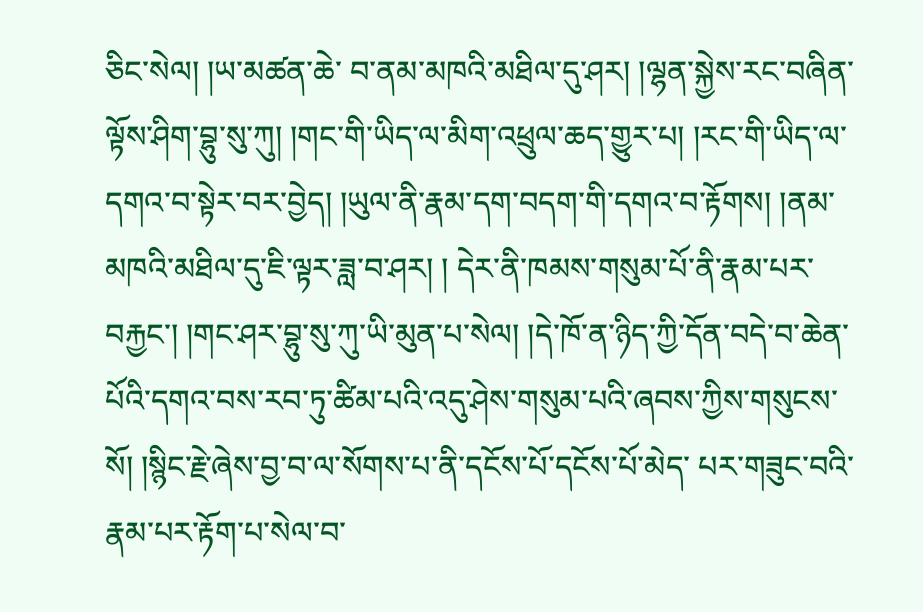ཅིང་སེལ། །ཡ་མཚན་ཆེ་ བ་ནམ་མཁའི་མཐིལ་དུ་ཤར། །ལྷན་སྐྱེས་རང་བཞིན་ལྟོས་ཤིག་བྷུ་སུ་ཀུ། །གང་གི་ཡིད་ལ་མིག་འཕྲུལ་ཆད་གྱུར་པ། །རང་གི་ཡིད་ལ་དགའ་བ་སྟེར་བར་བྱེད། །ཡུལ་ནི་རྣམ་དག་བདག་གི་དགའ་བ་རྟོགས། །ནམ་མཁའི་མཐིལ་དུ་ཇི་ལྟར་ཟླ་བ་ཤར། ། དེར་ནི་ཁམས་གསུམ་པོ་ནི་རྣམ་པར་བརྐྱང་། །གང་ཤར་བྷུ་སུ་ཀུ་ཡི་མུན་པ་སེལ། །དེ་ཁོ་ན་ཉིད་ཀྱི་དོན་བདེ་བ་ཆེན་པོའི་དགའ་བས་རབ་ཏུ་ཚིམ་པའི་འདུ་ཤེས་གསུམ་པའི་ཞབས་ཀྱིས་གསུངས་སོ། །སྙིང་རྗེ་ཞེས་བྱ་བ་ལ་སོགས་པ་ནི་དངོས་པོ་དངོས་པོ་མེད་ པར་གཟུང་བའི་རྣམ་པར་རྟོག་པ་སེལ་བ་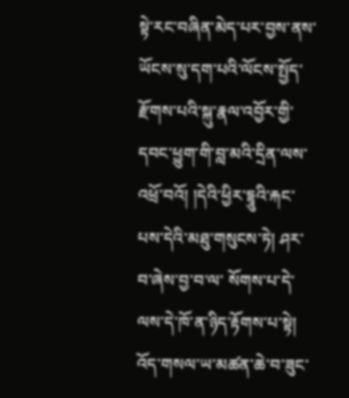སྟེ་རང་བཞིན་མེད་པར་བྱས་ནས་ཡོངས་སུ་དག་པའི་ལོངས་སྤྱོད་རྫོགས་པའི་སྐུ་རྣལ་འབྱོར་གྱི་དབང་ཕྱུག་གི་བླ་མའི་དྲིན་ལས་འཕྲོ་བའོ། །དེའི་ཕྱིར་དྷཱུའི་རྐང་པས་དེའི་མཐུ་གསུངས་ཏེ། ཤར་བ་ཞེས་བྱ་བ་ལ་ སོགས་པ་དེ་ལས་དེ་ཁོ་ན་ཉིད་རྟོགས་པ་སྟེ། འོད་གསལ་ཡ་མཚན་ཆེ་བ་ཟུང་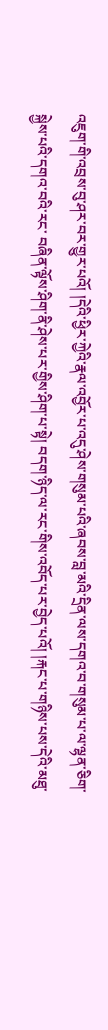འཇུག་གི་འབྲས་བུ་ཤར་བར་གྱུར་པའོ། །དེའི་ཕྱིར་ཀྱེའི་རྣལ་འབྱོར་པ་འདུ་ཤེས་གསུམ་པའི་ཞབས་བླ་མའི་དྲིན་ལས་དགའ་བ་གསུམ་པ་ལ་ལྷན་ཅིག་སྐྱེས་པའི་དགའ་བའི་རང་ བཞིན་ལྟོས་ཤིག་ནི་ཤེས་པར་གྱིས་ཤིག་པ་སྟེ། བདག་ཉིད་ལ་རང་གིས་འབོད་པར་བྱེད་པའོ། །རྐང་པ་གཉིས་པས་དེའི་མཐུ་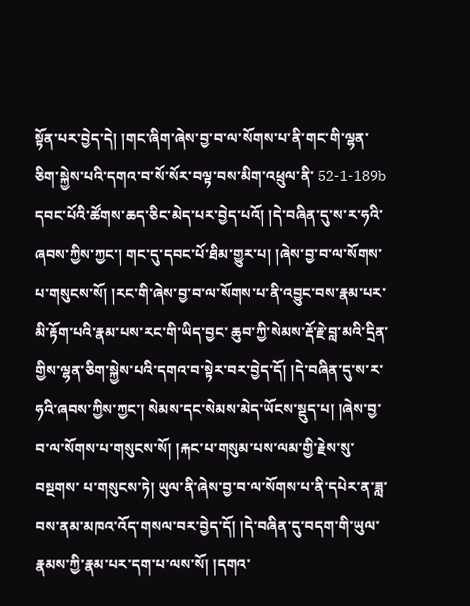སྟོན་པར་བྱེད་དེ། །གང་ཞིག་ཞེས་བྱ་བ་ལ་སོགས་པ་ནི་གང་གི་ལྷན་ཅིག་སྐྱེས་པའི་དགའ་བ་སོ་སོར་བལྟ་བས་མིག་འཕྲུལ་ནི་ 52-1-189b དབང་པོའི་ཚོགས་ཆད་ཅིང་མེད་པར་བྱེད་པའོ། །དེ་བཞིན་དུ་ས་ར་ཧའི་ཞབས་ཀྱིས་ཀྱང་། གང་དུ་དབང་པོ་ཐིམ་གྱུར་པ། །ཞེས་བྱ་བ་ལ་སོགས་པ་གསུངས་སོ། །རང་གི་ཞེས་བྱ་བ་ལ་སོགས་པ་ནི་འབྱུང་བས་རྣམ་པར་མི་རྟོག་པའི་རྣམ་པས་རང་གི་ཡིད་བྱང་ ཆུབ་ཀྱི་སེམས་རྡོ་རྗེ་བླ་མའི་དྲིན་གྱིས་ལྷན་ཅིག་སྐྱེས་པའི་དགའ་བ་སྟེར་བར་བྱེད་དོ། །དེ་བཞིན་དུ་ས་ར་ཧའི་ཞབས་ཀྱིས་ཀྱང་། སེམས་དང་སེམས་མེད་ཡོངས་སྡུད་པ། །ཞེས་བྱ་བ་ལ་སོགས་པ་གསུངས་སོ། །རྐང་པ་གསུམ་པས་ལམ་གྱི་རྗེས་སུ་བསྔགས་ པ་གསུངས་ཏེ། ཡུལ་ནི་ཞེས་བྱ་བ་ལ་སོགས་པ་ནི་དཔེར་ན་ཟླ་བས་ནམ་མཁའ་འོད་གསལ་བར་བྱེད་དོ། །དེ་བཞིན་དུ་བདག་གི་ཡུལ་རྣམས་ཀྱི་རྣམ་པར་དག་པ་ལས་སོ། །དགའ་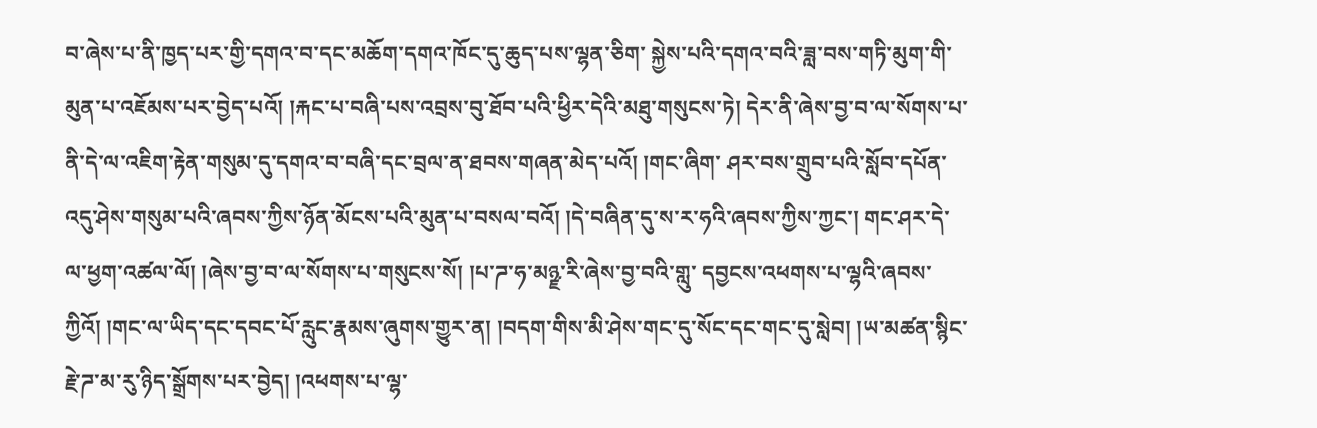བ་ཞེས་པ་ནི་ཁྱད་པར་གྱི་དགའ་བ་དང་མཆོག་དགའ་ཁོང་དུ་ཆུད་པས་ལྷན་ཅིག་ སྐྱེས་པའི་དགའ་བའི་ཟླ་བས་གཏི་མུག་གི་མུན་པ་འཇོམས་པར་བྱེད་པའོ། །རྐང་པ་བཞི་པས་འབྲས་བུ་ཐོབ་པའི་ཕྱིར་དེའི་མཐུ་གསུངས་ཏེ། དེར་ནི་ཞེས་བྱ་བ་ལ་སོགས་པ་ནི་དེ་ལ་འཇིག་རྟེན་གསུམ་དུ་དགའ་བ་བཞི་དང་བྲལ་ན་ཐབས་གཞན་མེད་པའོ། །གང་ཞིག་ ཤར་བས་གྲུབ་པའི་སློབ་དཔོན་འདུ་ཤེས་གསུམ་པའི་ཞབས་ཀྱིས་ཉོན་མོངས་པའི་མུན་པ་བསལ་བའོ། །དེ་བཞིན་དུ་ས་ར་ཧའི་ཞབས་ཀྱིས་ཀྱང་། གང་ཤར་དེ་ལ་ཕྱག་འཚལ་ལོ། །ཞེས་བྱ་བ་ལ་སོགས་པ་གསུངས་སོ། །པ་ཌ་ཧ་མཉྫ་རི་ཞེས་བྱ་བའི་གླུ་ དབྱངས་འཕགས་པ་ལྷའི་ཞབས་ཀྱིའོ། །གང་ལ་ཡིད་དང་དབང་པོ་རླུང་རྣམས་ཞུགས་གྱུར་ན། །བདག་གིས་མི་ཤེས་གང་དུ་སོང་དང་གང་དུ་སླེབ། །ཡ་མཚན་སྙིང་རྗེ་ཌ་མ་རུ་ཉིད་སྒྲོགས་པར་བྱེད། །འཕགས་པ་ལྷ་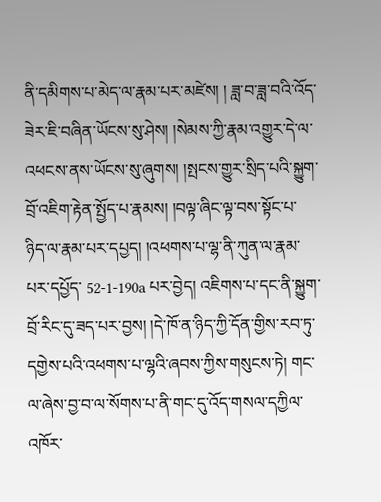ནི་དམིགས་པ་མེད་ལ་རྣམ་པར་མཛེས། ། ཟླ་བ་ཟླ་བའི་འོད་ཟེར་ཇི་བཞིན་ཡོངས་སུ་ཤེས། །སེམས་ཀྱི་རྣམ་འགྱུར་དེ་ལ་འཕངས་ནས་ཡོངས་སུ་ཞུགས། །སྤངས་གྱུར་སྲིད་པའི་སྐྱུག་བྲོ་འཇིག་རྟེན་སྤྱོད་པ་རྣམས། །བལྟ་ཞིང་ལྟ་བས་སྟོང་པ་ཉིད་ལ་རྣམ་པར་དཔྱད། །འཕགས་པ་ལྷ་ནི་ཀུན་ལ་རྣམ་པར་དཔྱོད་ 52-1-190a པར་བྱེད། འཇིགས་པ་དང་ནི་སྐྱུག་བྲོ་རིང་དུ་ཟད་པར་བྱས། །དེ་ཁོ་ན་ཉིད་ཀྱི་དོན་གྱིས་རབ་ཏུ་དགྱེས་པའི་འཕགས་པ་ལྷའི་ཞབས་ཀྱིས་གསུངས་ཏེ། གང་ལ་ཞེས་བྱ་བ་ལ་སོགས་པ་ནི་གང་དུ་འོད་གསལ་དཀྱིལ་འཁོར་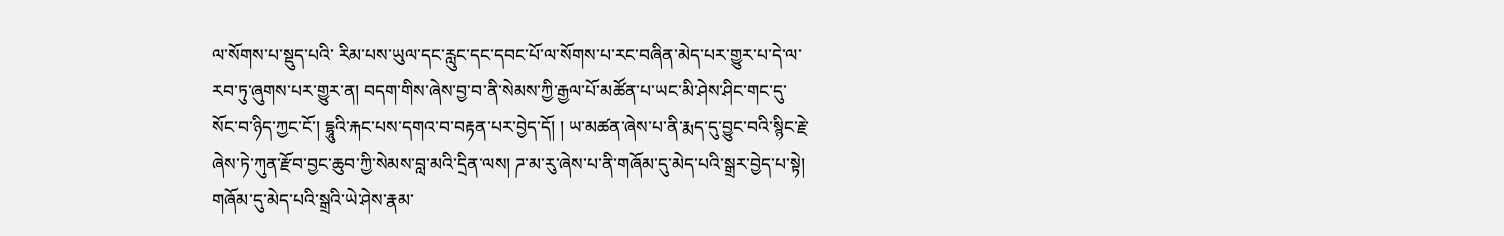ལ་སོགས་པ་སྡུད་པའི་ རིམ་པས་ཡུལ་དང་རླུང་དང་དབང་པོ་ལ་སོགས་པ་རང་བཞིན་མེད་པར་གྱུར་པ་དེ་ལ་རབ་ཏུ་ཞུགས་པར་གྱུར་ན། བདག་གིས་ཞེས་བྱ་བ་ནི་སེམས་ཀྱི་རྒྱལ་པོ་མཚོན་པ་ཡང་མི་ཤེས་ཤིང་གང་དུ་སོང་བ་ཉིད་ཀྱང་ངོ་། དྷཱུའི་རྐང་པས་དགའ་བ་བརྟན་པར་བྱེད་དོ། ། ཡ་མཚན་ཞེས་པ་ནི་རྨད་དུ་བྱུང་བའི་སྙིང་རྗེ་ཞེས་ཏེ་ཀུན་རྫོབ་བྱང་ཆུབ་ཀྱི་སེམས་བླ་མའི་དྲིན་ལས། ཌ་མ་རུ་ཞེས་པ་ནི་གཞོམ་དུ་མེད་པའི་སྒྲར་བྱེད་པ་སྟེ། གཞོམ་དུ་མེད་པའི་སྒྲའི་ཡེ་ཤེས་རྣམ་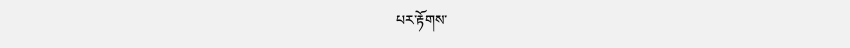པར་རྟོགས་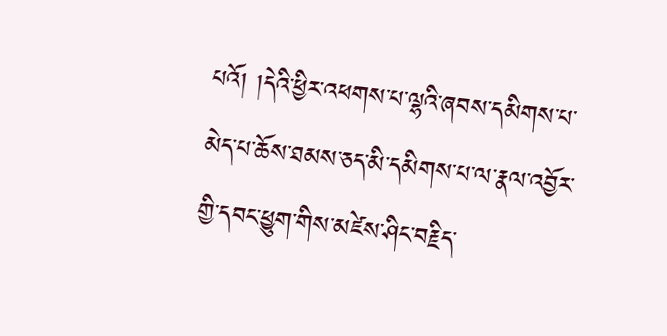པའོ། །དེའི་ཕྱིར་འཕགས་པ་ལྷའི་ཞབས་དམིགས་པ་ མེད་པ་ཆོས་ཐམས་ཅད་མི་དམིགས་པ་ལ་རྣལ་འབྱོར་གྱི་དབང་ཕྱུག་གིས་མཛེས་ཤིང་བརྗིད་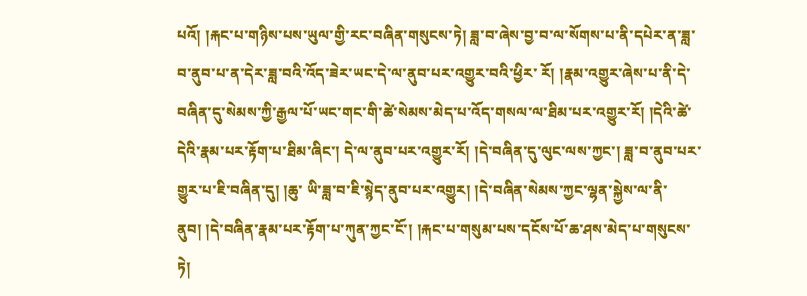པའོ། །རྐང་པ་གཉིས་པས་ཡུལ་གྱི་རང་བཞིན་གསུངས་ཏེ། ཟླ་བ་ཞེས་བྱ་བ་ལ་སོགས་པ་ནི་དཔེར་ན་ཟླ་བ་ནུབ་པ་ན་དེར་ཟླ་བའི་འོད་ཟེར་ཡང་དེ་ལ་ནུབ་པར་འགྱུར་བའི་ཕྱིར་ རོ། །རྣམ་འགྱུར་ཞེས་པ་ནི་དེ་བཞིན་དུ་སེམས་ཀྱི་རྒྱལ་པོ་ཡང་གང་གི་ཚེ་སེམས་མེད་པ་འོད་གསལ་ལ་ཐིམ་པར་འགྱུར་རོ། །དེའི་ཚེ་དེའི་རྣམ་པར་རྟོག་པ་ཐིམ་ཞིང་། དེ་ལ་ནུབ་པར་འགྱུར་རོ། །དེ་བཞིན་དུ་ལུང་ལས་ཀྱང་། ཟླ་བ་ནུབ་པར་གྱུར་པ་ཇི་བཞིན་དུ། །ཆུ་ ཡི་ཟླ་བ་ཇི་སྙེད་ནུབ་པར་འགྱུར། །དེ་བཞིན་སེམས་ཀྱང་ལྷན་སྐྱེས་ལ་ནི་ནུབ། །དེ་བཞིན་རྣམ་པར་རྟོག་པ་ཀུན་ཀྱང་ངོ་། །རྐང་པ་གསུམ་པས་དངོས་པོ་ཆ་ཤས་མེད་པ་གསུངས་ཏེ།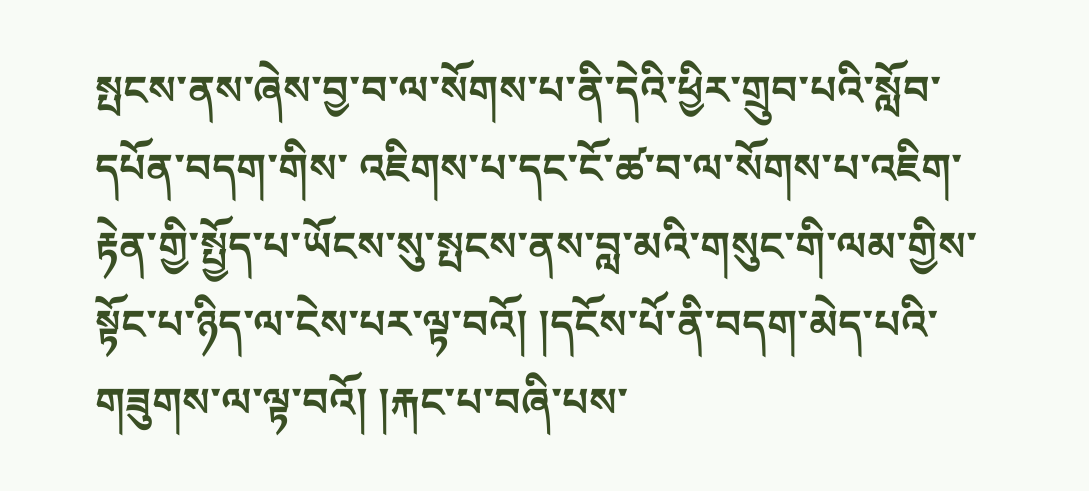སྤངས་ནས་ཞེས་བྱ་བ་ལ་སོགས་པ་ནི་དེའི་ཕྱིར་གྲུབ་པའི་སློབ་དཔོན་བདག་གིས་ འཇིགས་པ་དང་ངོ་ཚ་བ་ལ་སོགས་པ་འཇིག་རྟེན་གྱི་སྤྱོད་པ་ཡོངས་སུ་སྤངས་ནས་བླ་མའི་གསུང་གི་ལམ་གྱིས་སྟོང་པ་ཉིད་ལ་ངེས་པར་ལྟ་བའོ། །དངོས་པོ་ནི་བདག་མེད་པའི་གཟུགས་ལ་ལྟ་བའོ། །རྐང་པ་བཞི་པས་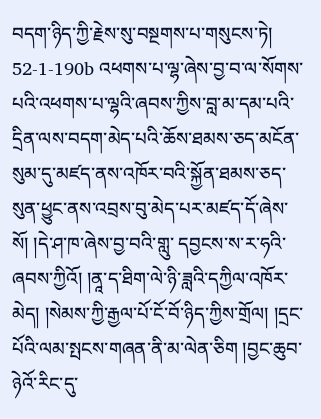བདག་ཉིད་ཀྱི་རྗེས་སུ་བསྔགས་པ་གསུངས་ཏེ། 52-1-190b འཕགས་པ་ལྷ་ཞེས་བྱ་བ་ལ་སོགས་པའི་འཕགས་པ་ལྷའི་ཞབས་ཀྱིས་བླ་མ་དམ་པའི་དྲིན་ལས་བདག་མེད་པའི་ཆོས་ཐམས་ཅད་མངོན་སུམ་དུ་མཛད་ནས་འཁོར་བའི་སྐྱོན་ཐམས་ཅད་སུན་ཕྱུང་ནས་འབྲས་བུ་མེད་པར་མཛད་དོ་ཞེས་སོ། །དེ་ཤ་ཁ་ཞེས་བྱ་བའི་གླུ་ དབྱངས་ས་ར་ཧའི་ཞབས་ཀྱིའོ། །ནཱ་ད་ཐིག་ལེ་ཉི་ཟླའི་དཀྱིལ་འཁོར་མེད། །སེམས་ཀྱི་རྒྱལ་པོ་ངོ་བོ་ཉིད་ཀྱིས་གྲོལ། །དྲང་པོའི་ལམ་སྤངས་གཞན་ནི་མ་ལེན་ཅིག །བྱང་ཆུབ་ཉེའོ་རིང་དུ་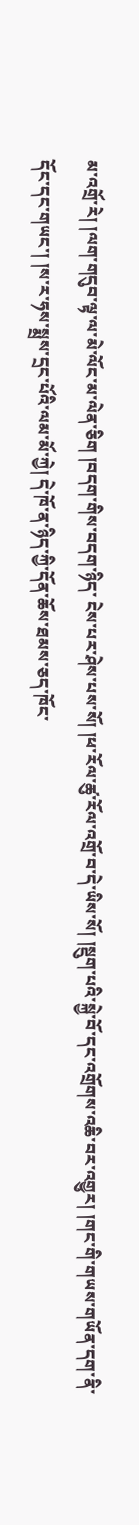མ་འགྲོ་རེ། །ལག་གདུབ་ལྟ་ལ་མེ་ལོང་མ་ལེན་ཅིག །བདག་གིས་བདག་ཉིད་ ངེས་པར་ཤེས་པས་སོ། །ཕ་རོལ་ཚུ་རོལ་འགྲོ་བ་དེ་ཡིས་སོ། །སྡུག་པའི་སྐྱེ་བོ་དང་འགྲོགས་འཆི་བར་འགྱུར། །གང་གི་གཡས་གཡོན་དག་ནི་དོང་དང་གཡང་། །ས་ར་ཧས་སྨྲས་དྲང་པོའི་ལམ་མོ་ཀྱེ། དེ་ཁོ་ན་ཉིད་ཀྱི་དོན་ཆོས་ཐམས་ཅད་ཁོང་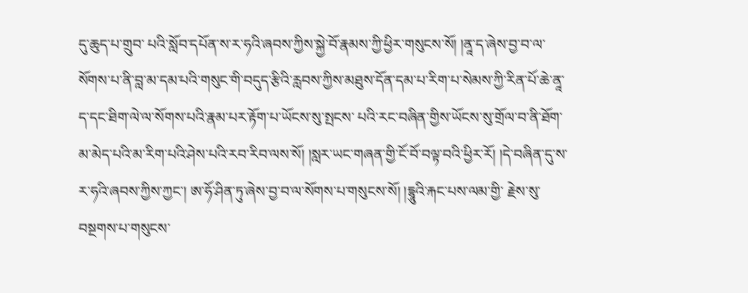དུ་ཆུད་པ་གྲུབ་ པའི་སློབ་དཔོན་ས་ར་ཧའི་ཞབས་ཀྱིས་སྐྱེ་བོ་རྣམས་ཀྱི་ཕྱིར་གསུངས་སོ། །ནཱ་ད་ཞེས་བྱ་བ་ལ་སོགས་པ་ནི་བླ་མ་དམ་པའི་གསུང་གི་བདུད་རྩིའི་རླབས་ཀྱིས་མཐུས་དོན་དམ་པ་རིག་པ་སེམས་ཀྱི་རིན་པོ་ཆེ་ནཱ་ད་དང་ཐིག་ལེ་ལ་སོགས་པའི་རྣམ་པར་རྟོག་པ་ཡོངས་སུ་སྤངས་ པའི་རང་བཞིན་གྱིས་ཡོངས་སུ་གྲོལ་བ་ནི་ཐོག་མ་མེད་པའི་མ་རིག་པའི་ཤེས་པའི་རབ་རིབ་ལས་སོ། །སླར་ཡང་གཞན་གྱི་ངོ་བོ་བལྟ་བའི་ཕྱིར་རོ། །དེ་བཞིན་དུ་ས་ར་ཧའི་ཞབས་ཀྱིས་ཀྱང་། ཨ་ཧོ་ཤིན་ཏུ་ཞེས་བྱ་བ་ལ་སོགས་པ་གསུངས་སོ། །དྷཱུའི་རྐང་པས་ལམ་གྱི་ རྗེས་སུ་བསྔགས་པ་གསུངས་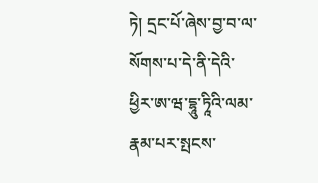ཏེ། དྲང་པོ་ཞེས་བྱ་བ་ལ་སོགས་པ་དེ་ནི་དེའི་ཕྱིར་ཨ་ཝ་དྷཱུ་ཏཱིའི་ལམ་རྣམ་པར་སྤངས་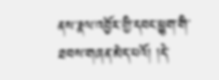ནས་རྣལ་འབྱོར་གྱི་དབང་ཕྱུག་གི་ཐབས་གཞན་མེད་པའོ། །དེ་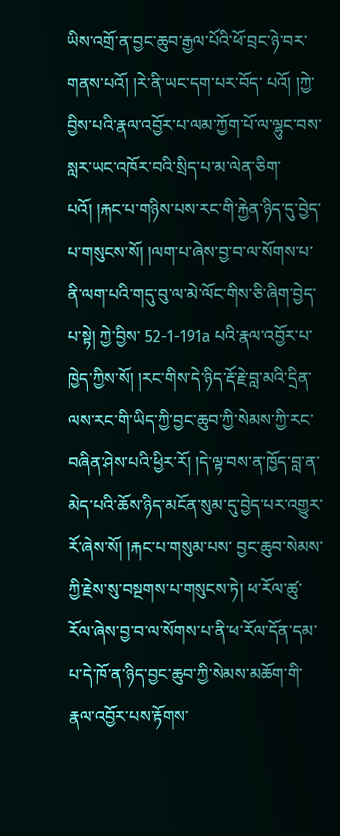ཡིས་འགྲོ་ན་བྱང་ཆུབ་རྒྱལ་པོའི་ཕོ་བྲང་ཉེ་བར་གནས་པའོ། །རེ་ནི་ཡང་དག་པར་བོད་ པའོ། །ཀྱེ་བྱིས་པའི་རྣལ་འབྱོར་པ་ལམ་ཀྱོག་པོ་ལ་ལྷུང་བས་སླར་ཡང་འཁོར་བའི་སྲིད་པ་མ་ལེན་ཅིག་པའོ། །རྐང་པ་གཉིས་པས་རང་གི་རྐྱེན་ཉིད་དུ་བྱེད་པ་གསུངས་སོ། །ལག་པ་ཞེས་བྱ་བ་ལ་སོགས་པ་ནི་ལག་པའི་གདུ་བུ་ལ་མེ་ལོང་གིས་ཅི་ཞིག་བྱེད་པ་སྟེ། ཀྱེ་བྱིས་ 52-1-191a པའི་རྣལ་འབྱོར་པ་ཁྱེད་ཀྱིས་སོ། །རང་གིས་དེ་ཉིད་རྡོ་རྗེ་བླ་མའི་དྲིན་ལས་རང་གི་ཡིད་ཀྱི་བྱང་ཆུབ་ཀྱི་སེམས་ཀྱི་རང་བཞིན་ཤེས་པའི་ཕྱིར་རོ། །དེ་ལྟ་བས་ན་ཁྱོད་བླ་ན་མེད་པའི་ཆོས་ཉིད་མངོན་སུམ་དུ་བྱེད་པར་འགྱུར་རོ་ཞེས་སོ། །རྐང་པ་གསུམ་པས་ བྱང་ཆུབ་སེམས་ཀྱི་རྗེས་སུ་བསྔགས་པ་གསུངས་ཏེ། ཕ་རོལ་ཚུ་རོལ་ཞེས་བྱ་བ་ལ་སོགས་པ་ནི་ཕ་རོལ་དོན་དམ་པ་དེ་ཁོ་ན་ཉིད་བྱང་ཆུབ་ཀྱི་སེམས་མཆོག་གི་རྣལ་འབྱོར་པས་རྟོགས་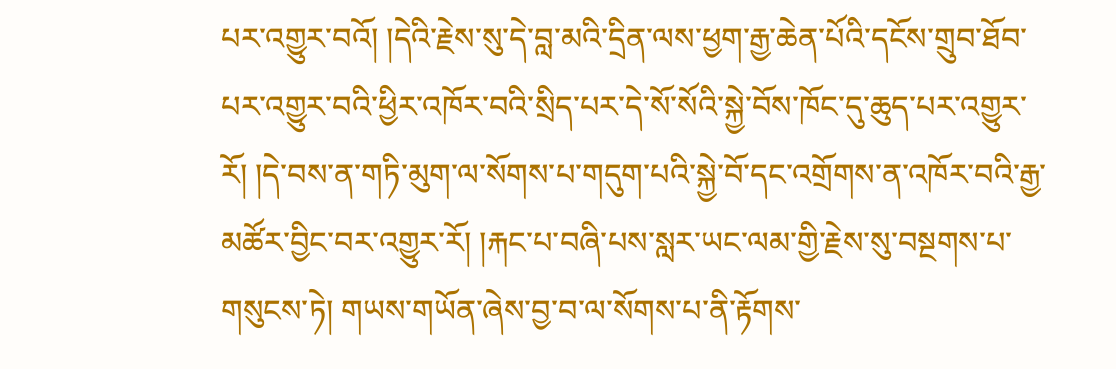པར་འགྱུར་བའོ། །དེའི་རྗེས་སུ་དེ་བླ་མའི་དྲིན་ལས་ཕྱག་རྒྱ་ཆེན་པོའི་དངོས་གྲུབ་ཐོབ་ པར་འགྱུར་བའི་ཕྱིར་འཁོར་བའི་སྲིད་པར་དེ་སོ་སོའི་སྐྱེ་བོས་ཁོང་དུ་ཆུད་པར་འགྱུར་རོ། །དེ་བས་ན་གཏི་མུག་ལ་སོགས་པ་གདུག་པའི་སྐྱེ་བོ་དང་འགྲོགས་ན་འཁོར་བའི་རྒྱ་མཚོར་བྱིང་བར་འགྱུར་རོ། །རྐང་པ་བཞི་པས་སླར་ཡང་ལམ་གྱི་རྗེས་སུ་བསྔགས་པ་གསུངས་ཏེ། གཡས་གཡོན་ཞེས་བྱ་བ་ལ་སོགས་པ་ནི་རྟོགས་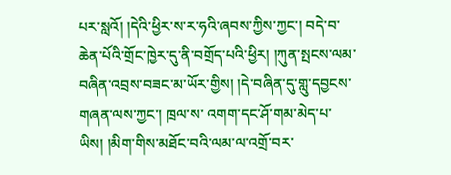པར་སླའོ། །དེའི་ཕྱིར་ས་ར་ཧའི་ཞབས་ཀྱིས་ཀྱང་། བདེ་བ་ཆེན་པོའི་གྲོང་ཁྱེར་དུ་ནི་བགྲོད་པའི་ཕྱིར། །ཀུན་སྤངས་ལམ་བཞིན་འབྲས་བཟང་མ་ཡོར་གྱིས། །དེ་བཞིན་དུ་གླུ་དབྱངས་གཞན་ལས་ཀྱང་། ཁྲལ་ས་ འགག་དང་ཤོ་གམ་མེད་པ་ཡིས། །མིག་གིས་མཐོང་བའི་ལམ་ལ་འགྲོ་བར་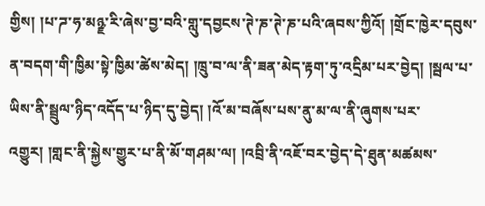གྱིས། །པ་ཌ་ཧ་མཉྫ་རི་ཞེས་བྱ་བའི་གླུ་དབྱངས་ཊེ་ཎ་ཊེ་ཎ་པའི་ཞབས་ཀྱིའོ། །གྲོང་ཁྱེར་དབུས་ན་བདག་གི་ཁྱིམ་སྟེ་ཁྱིམ་ཚེས་མེད། །ཁྲུ་བ་ལ་ནི་ཟན་མེད་རྟག་ཏུ་འདྲིམ་པར་བྱེད། །སྦལ་པ་ ཡིས་ནི་སྦྲུལ་ཉིད་འདོད་པ་ཉིད་དུ་བྱེད། །འོ་མ་བཞོས་པས་ནུ་མ་ལ་ནི་ཞུགས་པར་འགྱུར། །གླང་ནི་སྐྱེས་གྱུར་པ་ནི་མོ་གཤམ་ལ། །འབྲི་ནི་འཇོ་བར་བྱེད་དེ་ཐུན་མཚམས་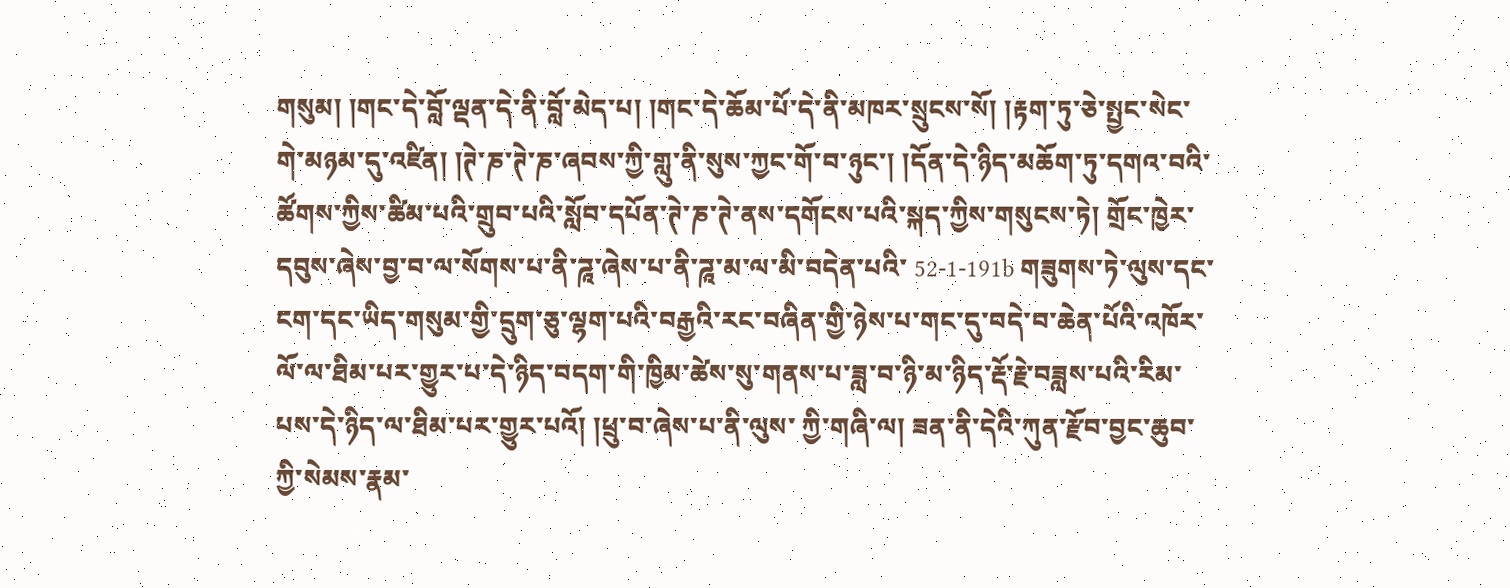གསུམ། །གང་དེ་བློ་ལྡན་དེ་ནི་བློ་མེད་པ། །གང་དེ་ཆོམ་པོ་དེ་ནི་མཁར་སྲུངས་སོ། །རྟག་ཏུ་ཅེ་སྤྱང་སེང་ གེ་མཉམ་དུ་འཛིན། །ཊེ་ཎ་ཊེ་ཎ་ཞབས་ཀྱི་གླུ་ནི་སུས་ཀྱང་གོ་བ་ཉུང་། །དོན་དེ་ཉིད་མཆོག་ཏུ་དགའ་བའི་ཚོགས་ཀྱིས་ཚིམ་པའི་གྲུབ་པའི་སློབ་དཔོན་ཊེ་ཎ་ཊེ་ནས་དགོངས་པའི་སྐད་ཀྱིས་གསུངས་ཏེ། གྲོང་ཁྱེར་དབུས་ཞེས་བྱ་བ་ལ་སོགས་པ་ནི་ཌཱ་ཞེས་པ་ནི་ཌཱ་མ་ལ་མི་བདེན་པའི་ 52-1-191b གཟུགས་ཏེ་ལུས་དང་ངག་དང་ཡིད་གསུམ་གྱི་དྲུག་ཅུ་ལྷག་པའི་བརྒྱའི་རང་བཞིན་གྱི་ཉེས་པ་གང་དུ་བདེ་བ་ཆེན་པོའི་འཁོར་ལོ་ལ་ཐིམ་པར་གྱུར་པ་དེ་ཉིད་བདག་གི་ཁྱིམ་ཚེས་སུ་གནས་པ་ཟླ་བ་ཉི་མ་ཉིད་རྡོ་རྗེ་བཟླས་པའི་རིམ་པས་དེ་ཉིད་ལ་ཐིམ་པར་གྱུར་པའོ། །ཕྲུ་བ་ཞེས་པ་ནི་ལུས་ ཀྱི་གཞི་ལ། ཟན་ནི་དེའི་ཀུན་རྫོབ་བྱང་ཆུབ་ཀྱི་སེམས་རྣམ་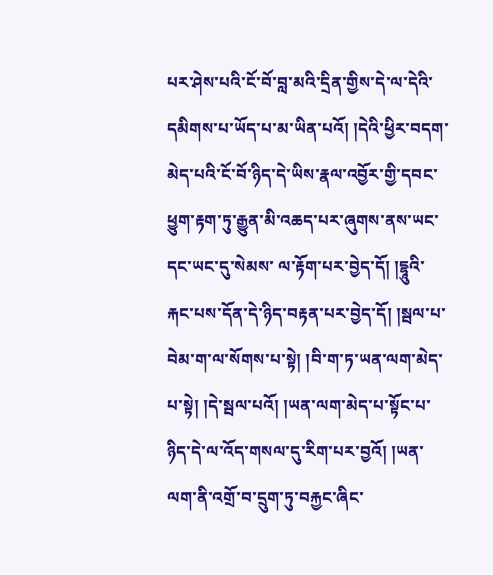པར་ཤེས་པའི་ངོ་བོ་བླ་མའི་དྲིན་གྱིས་དེ་ལ་དེའི་དམིགས་པ་ཡོད་པ་མ་ཡིན་པའོ། །དེའི་ཕྱིར་བདག་མེད་པའི་ངོ་བོ་ཉིད་དེ་ཡིས་རྣལ་འབྱོར་གྱི་དབང་ཕྱུག་རྟག་ཏུ་རྒྱུན་མི་འཆད་པར་ཞུགས་ནས་ཡང་དང་ཡང་དུ་སེམས་ ལ་རྟོག་པར་བྱེད་དོ། །དྷཱུའི་རྐང་པས་དོན་དེ་ཉིད་བརྟན་པར་བྱེད་དོ། །སྦལ་པ་བེམ་ག་ལ་སོགས་པ་སྟེ། །བི་ག་ཏ་ཡན་ལག་མེད་པ་སྟེ། །དེ་སྦལ་པའོ། །ཡན་ལག་མེད་པ་སྟོང་པ་ཉིད་དེ་ལ་འོད་གསལ་དུ་རིག་པར་བྱའོ། །ཡན་ལག་ནི་འགྲོ་བ་དྲུག་ཏུ་བརྐྱང་ཞིང་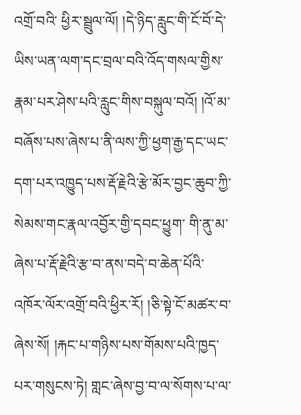འགྲོ་བའི་ ཕྱིར་སྦྲུལ་ལོ། །དེ་ཉིད་རླུང་གི་ངོ་བོ་དེ་ཡིས་ཡན་ལག་དང་བྲལ་བའི་འོད་གསལ་གྱིས་རྣམ་པར་ཤེས་པའི་རླུང་གིས་བསྐུལ་བའོ། །འོ་མ་བཞོས་པས་ཞེས་པ་ནི་ལས་ཀྱི་ཕྱག་རྒྱ་དང་ཡང་དག་པར་འཁྱུད་པས་རྡོ་རྗེའི་རྩེ་མོར་བྱང་ཆུབ་ཀྱི་སེམས་གང་རྣལ་འབྱོར་གྱི་དབང་ཕྱུག་ གི་ནུ་མ་ཞེས་པ་རྡོ་རྗེའི་རྩ་བ་ནས་བདེ་བ་ཆེན་པོའི་འཁོར་ལོར་འགྲོ་བའི་ཕྱིར་རོ། །ཅི་སྟེ་ངོ་མཚར་བ་ཞེས་སོ། །རྐང་པ་གཉིས་པས་གོམས་པའི་ཁྱད་པར་གསུངས་ཏེ། གླང་ཞེས་བྱ་བ་ལ་སོགས་པ་ལ་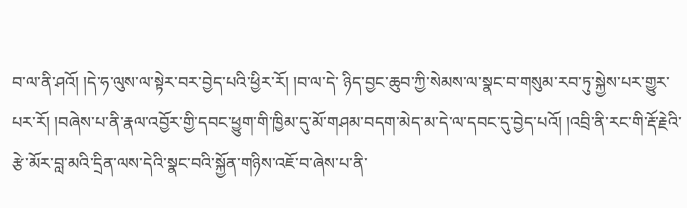བ་ལ་ནི་ཤའོ། །དེ་ཧ་ལུས་ལ་སྟེར་བར་བྱེད་པའི་ཕྱིར་རོ། །བ་ལ་དེ་ ཉིད་བྱང་ཆུབ་ཀྱི་སེམས་ལ་སྣང་བ་གསུམ་རབ་ཏུ་སྐྱེས་པར་གྱུར་པར་རོ། །བཞེས་པ་ནི་རྣལ་འབྱོར་གྱི་དབང་ཕྱུག་གི་ཁྱིམ་དུ་མོ་གཤམ་བདག་མེད་མ་དེ་ལ་དབང་དུ་བྱེད་པའོ། །འབྲི་ནི་རང་གི་རྡོ་རྗེའི་རྩེ་མོར་བླ་མའི་དྲིན་ལས་དེའི་སྣང་བའི་སྐྱོན་གཉིས་འཇོ་བ་ཞེས་པ་ནི་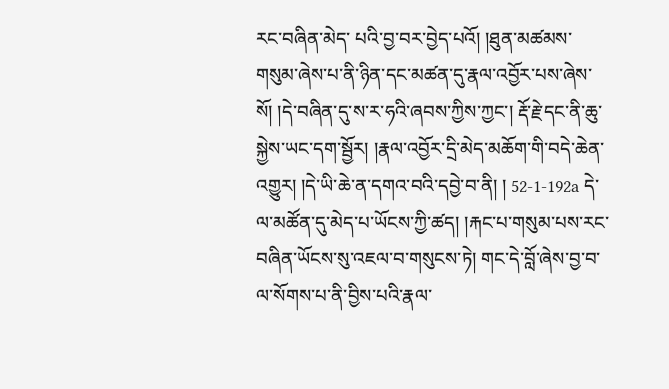རང་བཞིན་མེད་ པའི་བྱ་བར་བྱེད་པའོ། །ཐུན་མཚམས་གསུམ་ཞེས་པ་ནི་ཉིན་དང་མཚན་དུ་རྣལ་འབྱོར་པས་ཞེས་སོ། །དེ་བཞིན་དུ་ས་ར་ཧའི་ཞབས་ཀྱིས་ཀྱང་། རྡོ་རྗེ་དང་ནི་ཆུ་སྐྱེས་ཡང་དག་སྦྱོར། །རྣལ་འབྱོར་དྲི་མེད་མཆོག་གི་བདེ་ཆེན་འགྱུར། །དེ་ཡི་ཆེ་ན་དགའ་བའི་དབྱེ་བ་ནི། ། 52-1-192a དེ་ལ་མཚོན་དུ་མེད་པ་ཡོངས་ཀྱི་ཚད། །རྐང་པ་གསུམ་པས་རང་བཞིན་ཡོངས་སུ་འཇལ་བ་གསུངས་ཏེ། གང་དེ་བློ་ཞེས་བྱ་བ་ལ་སོགས་པ་ནི་བྱིས་པའི་རྣལ་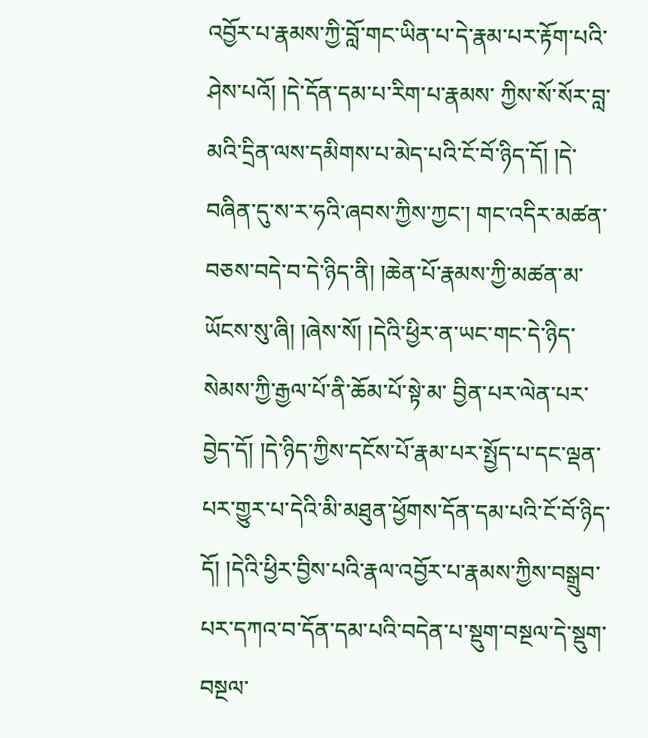འབྱོར་པ་རྣམས་ཀྱི་བློ་གང་ཡིན་པ་དེ་རྣམ་པར་རྟོག་པའི་ཤེས་པའོ། །དེ་དོན་དམ་པ་རིག་པ་རྣམས་ ཀྱིས་སོ་སོར་བླ་མའི་དྲིན་ལས་དམིགས་པ་མེད་པའི་ངོ་བོ་ཉིད་དོ། །དེ་བཞིན་དུ་ས་ར་ཧའི་ཞབས་ཀྱིས་ཀྱང་། གང་འདིར་མཚན་བཅས་བདེ་བ་དེ་ཉིད་ནི། །ཆེན་པོ་རྣམས་ཀྱི་མཚན་མ་ཡོངས་སུ་ཞི། །ཞེས་སོ། །དེའི་ཕྱིར་ན་ཡང་གང་དེ་ཉིད་སེམས་ཀྱི་རྒྱལ་པོ་ནི་ཆོམ་པོ་སྟེ་མ་ བྱིན་པར་ལེན་པར་བྱེད་དོ། །དེ་ཉིད་ཀྱིས་དངོས་པོ་རྣམ་པར་སྤྱོད་པ་དང་ལྡན་པར་གྱུར་པ་དེའི་མི་མཐུན་ཕྱོགས་དོན་དམ་པའི་ངོ་བོ་ཉིད་དོ། །དེའི་ཕྱིར་བྱིས་པའི་རྣལ་འབྱོར་པ་རྣམས་ཀྱིས་བསྒྲུབ་པར་དཀའ་བ་དོན་དམ་པའི་བདེན་པ་སྡུག་བསྔལ་དེ་སྡུག་བསྔལ་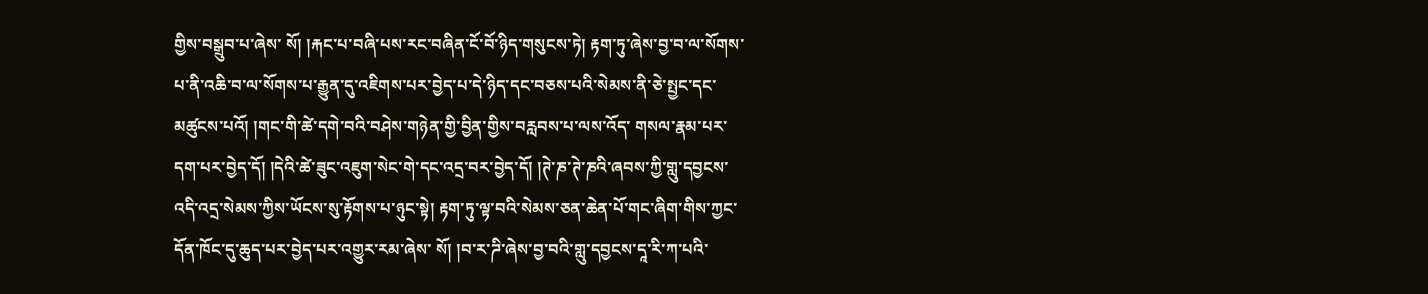གྱིས་བསྒྲུབ་པ་ཞེས་ སོ། །རྐང་པ་བཞི་པས་རང་བཞིན་ངོ་བོ་ཉིད་གསུངས་ཏེ། རྟག་ཏུ་ཞེས་བྱ་བ་ལ་སོགས་པ་ནི་འཆི་བ་ལ་སོགས་པ་རྒྱུན་དུ་འཇིགས་པར་བྱེད་པ་དེ་ཉིད་དང་བཅས་པའི་སེམས་ནི་ཅེ་སྤྱང་དང་མཚུངས་པའོ། །གང་གི་ཚེ་དགེ་བའི་བཤེས་གཉེན་གྱི་བྱིན་གྱིས་བརླབས་པ་ལས་འོད་ གསལ་རྣམ་པར་དག་པར་བྱེད་དོ། །དེའི་ཚེ་ཟུང་འཇུག་སེང་གེ་དང་འདྲ་བར་བྱེད་དོ། །ཊེ་ཎ་ཊེ་ཎའི་ཞབས་ཀྱི་གླུ་དབྱངས་འདི་འདྲ་སེམས་ཀྱིས་ཡོངས་སུ་རྟོགས་པ་ཉུང་སྟེ། རྟག་ཏུ་ལྟ་བའི་སེམས་ཅན་ཆེན་པོ་གང་ཞིག་གིས་ཀྱང་དོན་ཁོང་དུ་ཆུད་པར་བྱེད་པར་འགྱུར་རམ་ཞེས་ སོ། །བ་ར་ཌི་ཞེས་བྱ་བའི་གླུ་དབྱངས་དཱ་རི་ཀ་པའི་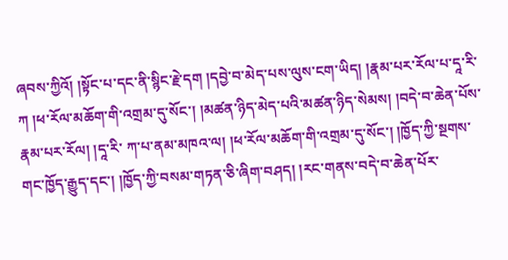ཞབས་ཀྱིའོ། །སྟོང་པ་དང་ནི་སྙིང་རྗེ་དག །དབྱེ་བ་མེད་པས་ལུས་ངག་ཡིད། །རྣམ་པར་རོལ་པ་དཱ་རི་ཀ །ཕ་རོལ་མཆོག་གི་འགྲམ་དུ་སོང་། །མཚན་ཉིད་མེད་པའི་མཚན་ཉིད་སེམས། །བདེ་བ་ཆེན་པོས་རྣམ་པར་རོལ། །དཱ་རི་ ཀ་པ་ནམ་མཁའ་ལ། །ཕ་རོལ་མཆོག་གི་འགྲམ་དུ་སོང་། །ཁྱོད་ཀྱི་སྔགས་གང་ཁྱོད་རྒྱུད་དང་། །ཁྱོད་ཀྱི་བསམ་གཏན་ཅི་ཞིག་བཤད། །རང་གནས་བདེ་བ་ཆེན་པོར་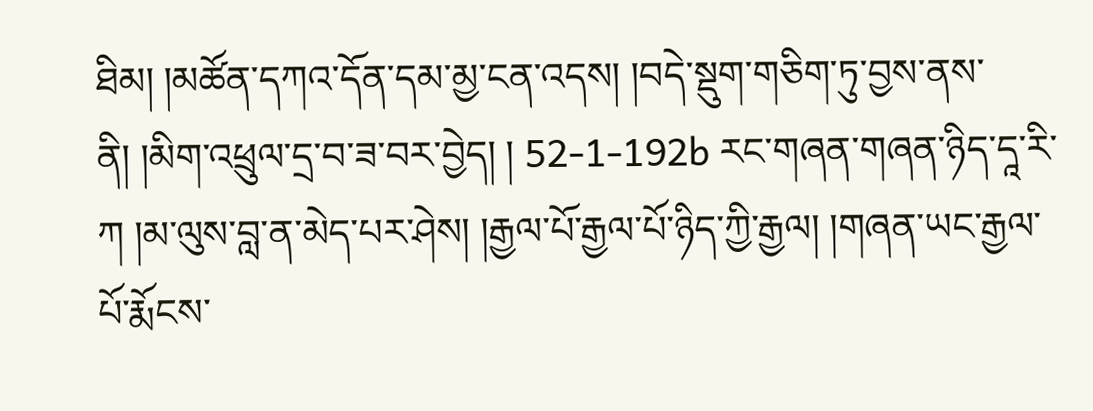ཐིམ། །མཚོན་དཀའ་དོན་དམ་མྱ་ངན་འདས། །བདེ་སྡུག་གཅིག་ཏུ་བྱས་ནས་ནི། །མིག་འཕྲུལ་དྲ་བ་ཟ་བར་བྱེད། ། 52-1-192b རང་གཞན་གཞན་ཉིད་དཱ་རི་ཀ །མ་ལུས་བླ་ན་མེད་པར་ཤེས། །རྒྱལ་པོ་རྒྱལ་པོ་ཉིད་ཀྱི་རྒྱལ། །གཞན་ཡང་རྒྱལ་པོ་རྨོངས་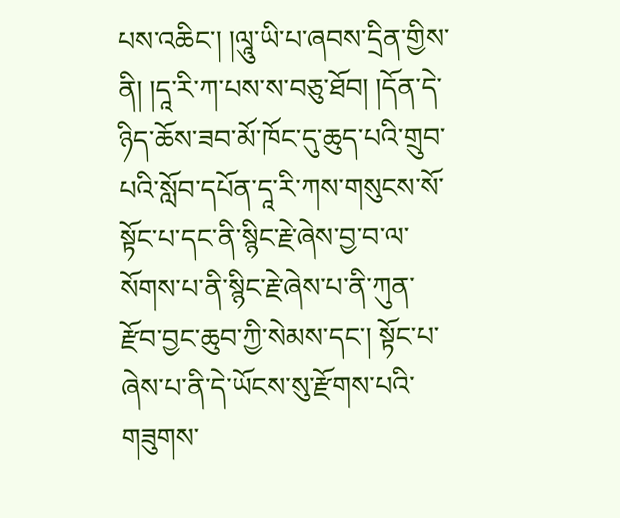པས་འཆིང་། །ལཱུ་ཡི་པ་ཞབས་དྲིན་གྱིས་ནི། །དཱ་རི་ཀ་པས་ས་བཅུ་ཐོབ། །དོན་དེ་ཉིད་ཆོས་ཟབ་མོ་ཁོང་དུ་ཆུད་པའི་གྲུབ་པའི་སློབ་དཔོན་དཱ་རི་ཀས་གསུངས་སོ་ སྟོང་པ་དང་ནི་སྙིང་རྗེ་ཞེས་བྱ་བ་ལ་སོགས་པ་ནི་སྙིང་རྗེ་ཞེས་པ་ནི་ཀུན་རྫོབ་བྱང་ཆུབ་ཀྱི་སེམས་དང་། སྟོང་པ་ཞེས་པ་ནི་དེ་ཡོངས་སུ་རྫོགས་པའི་གཟུགས་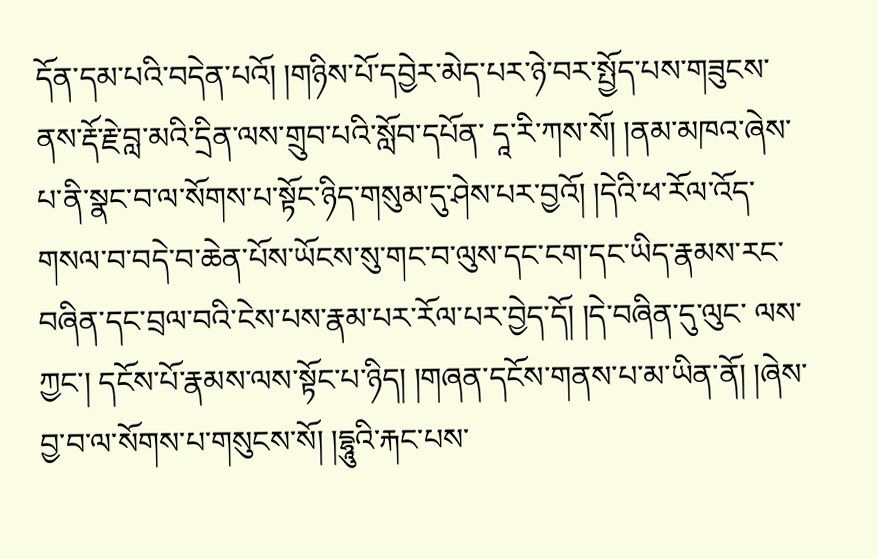དོན་དམ་པའི་བདེན་པའོ། །གཉིས་པོ་དབྱེར་མེད་པར་ཉེ་བར་སྤྱོད་པས་གཟུངས་ནས་རྡོ་རྗེ་བླ་མའི་དྲིན་ལས་གྲུབ་པའི་སློབ་དཔོན་ དཱ་རི་ཀས་སོ། །ནམ་མཁའ་ཞེས་པ་ནི་སྣང་བ་ལ་སོགས་པ་སྟོང་ཉིད་གསུམ་དུ་ཤེས་པར་བྱའོ། །དེའི་ཕ་རོལ་འོད་གསལ་བ་བདེ་བ་ཆེན་པོས་ཡོངས་སུ་གང་བ་ལུས་དང་ངག་དང་ཡིད་རྣམས་རང་བཞིན་དང་བྲལ་བའི་ངེས་པས་རྣམ་པར་རོལ་པར་བྱེད་དོ། །དེ་བཞིན་དུ་ལུང་ ལས་ཀྱང་། དངོས་པོ་རྣམས་ལས་སྟོང་པ་ཉིད། །གཞན་དངོས་གནས་པ་མ་ཡིན་ནོ། །ཞེས་བྱ་བ་ལ་སོགས་པ་གསུངས་སོ། །དྷཱུའི་རྐང་པས་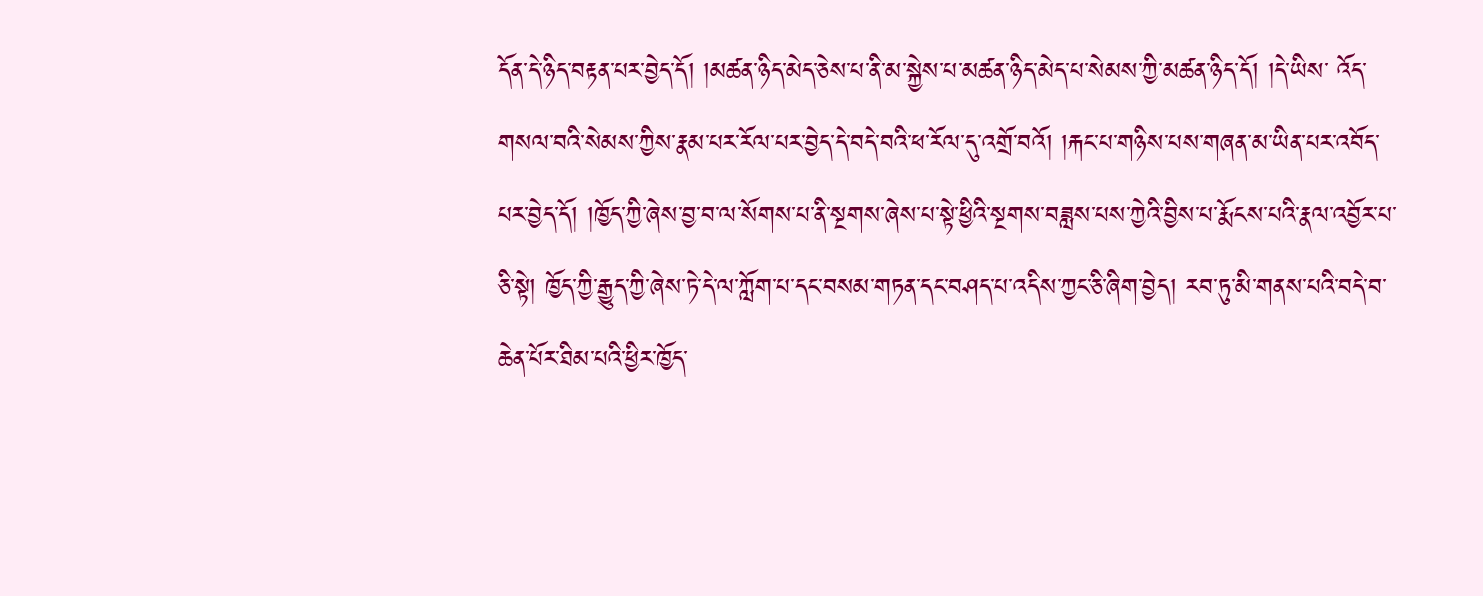དོན་དེ་ཉིད་བརྟན་པར་བྱེད་དོ། །མཚན་ཉིད་མེད་ཅེས་པ་ནི་མ་སྐྱེས་པ་མཚན་ཉིད་མེད་པ་སེམས་ཀྱི་མཚན་ཉིད་དོ། །དེ་ཡིས་ འོད་གསལ་བའི་སེམས་ཀྱིས་རྣམ་པར་རོལ་པར་བྱེད་དེ་བདེ་བའི་ཕ་རོལ་དུ་འགྲོ་བའོ། །རྐང་པ་གཉིས་པས་གཞན་མ་ཡིན་པར་འབོད་པར་བྱེད་དོ། །ཁྱོད་ཀྱི་ཞེས་བྱ་བ་ལ་སོགས་པ་ནི་སྔགས་ཞེས་པ་སྟེ་ཕྱིའི་སྔགས་བཟླས་པས་ཀྱེའི་བྱིས་པ་རྨོངས་པའི་རྣལ་འབྱོར་པ་ཅི་སྟེ། ཁྱོད་ཀྱི་རྒྱུད་ཀྱི་ཞེས་ཏེ་དེ་ལ་ཀློག་པ་དང་བསམ་གཏན་དང་བཤད་པ་འདིས་ཀྱང་ཅི་ཞིག་བྱེད། རབ་ཏུ་མི་གནས་པའི་བདེ་བ་ཆེན་པོར་ཐིམ་པའི་ཕྱིར་ཁྱོད་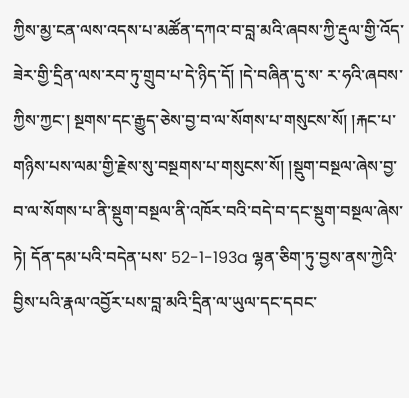ཀྱིས་མྱ་ངན་ལས་འདས་པ་མཚོན་དཀའ་བ་བླ་མའི་ཞབས་ཀྱི་རྡུལ་གྱི་འོད་ཟེར་གྱི་དྲིན་ལས་རབ་ཏུ་གྲུབ་པ་དེ་ཉིད་དོ། །དེ་བཞིན་དུ་ས་ ར་ཧའི་ཞབས་ཀྱིས་ཀྱང་། སྔགས་དང་རྒྱུད་ཅེས་བྱ་བ་ལ་སོགས་པ་གསུངས་སོ། །རྐང་པ་གཉིས་པས་ལམ་གྱི་རྗེས་སུ་བསྔགས་པ་གསུངས་སོ། །སྡུག་བསྔལ་ཞེས་བྱ་བ་ལ་སོགས་པ་ནི་སྡུག་བསྔལ་ནི་འཁོར་བའི་བདེ་བ་དང་སྡུག་བསྔལ་ཞེས་ཏེ། དོན་དམ་པའི་བདེན་པས་ 52-1-193a ལྷན་ཅིག་ཏུ་བྱས་ནས་ཀྱེའི་བྱིས་པའི་རྣལ་འབྱོར་པས་བླ་མའི་དྲིན་ལ་ཡུལ་དང་དབང་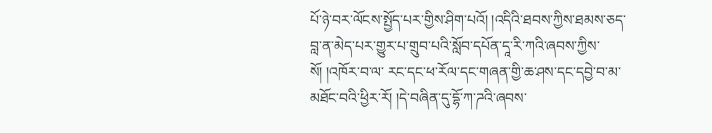པོ་ཉེ་བར་ལོངས་སྤྱོད་པར་གྱིས་ཤིག་པའོ། །འདིའི་ཐབས་ཀྱིས་ཐམས་ཅད་བླ་ན་མེད་པར་གྱུར་པ་གྲུབ་པའི་སློབ་དཔོན་དཱ་རི་ཀའི་ཞབས་ཀྱིས་སོ། །འཁོར་བ་ལ་ རང་དང་ཕ་རོལ་དང་གཞན་གྱི་ཆ་ཤས་དང་དབྱེ་བ་མ་མཐོང་བའི་ཕྱིར་རོ། །དེ་བཞིན་དུ་དྷོ་ཀ་ཌའི་ཞབས་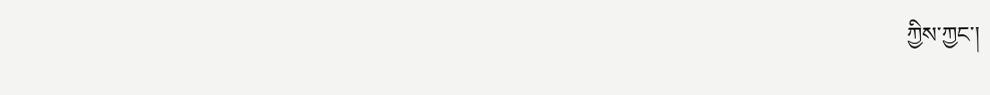ཀྱིས་ཀྱང་།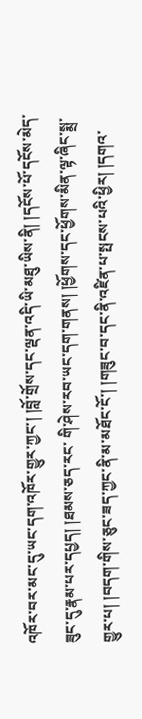འཁོར་བར་མང་དུ་ཡང་དག་འཁོར་གྱུར་ཀྱང་། །བློ་གྲོས་དང་ལྡན་འདི་ཡི་མཐུ་ཡིས་ནི། །དངོས་པོ་དངོས་མེད་ཟུང་དུ་རྣམ་པར་དཔྱད། །ཐམས་ཅད་རང་ གི་ཤེས་རབ་ཡང་དག་གནས། །ཕྱོགས་དང་ཕྱོགས་མིན་ལྟ་ཞིང་སྨྲ་གྱུར་པ། །བདག་གིས་ཅུང་ཟད་ཀྱང་ནི་མ་མཐོང་ངོ་། །གཟུང་བ་དང་ནི་འཛིན་པ་སྤངས་པའི་ཕྱིར། །དགའ་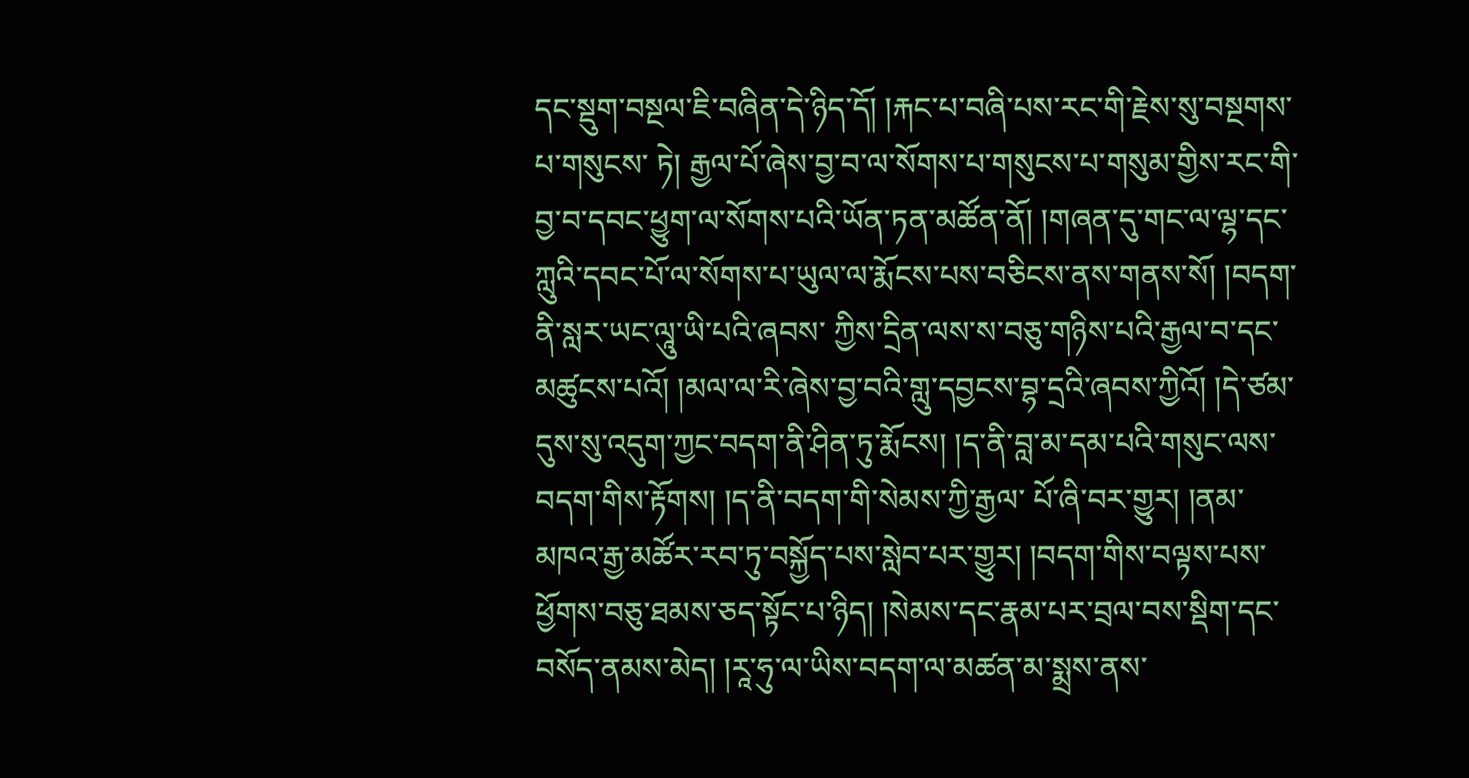དང་སྡུག་བསྔལ་ཇི་བཞིན་དེ་ཉིད་དོ། །རྐང་པ་བཞི་པས་རང་གི་རྗེས་སུ་བསྔགས་པ་གསུངས་ ཏེ། རྒྱལ་པོ་ཞེས་བྱ་བ་ལ་སོགས་པ་གསུངས་པ་གསུམ་གྱིས་རང་གི་བྱ་བ་དབང་ཕྱུག་ལ་སོགས་པའི་ཡོན་ཏན་མཚོན་ནོ། །གཞན་དུ་གང་ལ་ལྷ་དང་ཀླུའི་དབང་པོ་ལ་སོགས་པ་ཡུལ་ལ་རྨོངས་པས་བཅིངས་ནས་གནས་སོ། །བདག་ནི་སླར་ཡང་ལཱུ་ཡི་པའི་ཞབས་ ཀྱིས་དྲིན་ལས་ས་བཅུ་གཉིས་པའི་རྒྱལ་བ་དང་མཚུངས་པའོ། །མལ་ལ་རི་ཞེས་བྱ་བའི་གླུ་དབྱངས་བྷ་དྲའི་ཞབས་ཀྱིའོ། །དེ་ཙམ་དུས་སུ་འདུག་ཀྱང་བདག་ནི་ཤིན་ཏུ་རྨོངས། །ད་ནི་བླ་མ་དམ་པའི་གསུང་ལས་བདག་གིས་རྟོགས། །ད་ནི་བདག་གི་སེམས་ཀྱི་རྒྱལ་ པོ་ཞི་བར་གྱུར། །ནམ་མཁའ་རྒྱ་མཚོར་རབ་ཏུ་བསྐྱོད་པས་སླེབ་པར་གྱུར། །བདག་གིས་བལྟས་པས་ཕྱོགས་བཅུ་ཐམས་ཅད་སྟོང་པ་ཉིད། །སེམས་དང་རྣམ་པར་བྲལ་བས་སྡིག་དང་བསོད་ནམས་མེད། །རཱ་ཧུ་ལ་ཡིས་བདག་ལ་མཚན་མ་སྨྲས་ནས་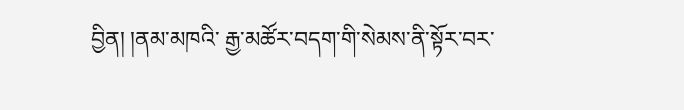བྱིན། །ནམ་མཁའི་ རྒྱ་མཚོར་བདག་གི་སེམས་ནི་སྟོར་བར་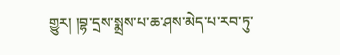གྱུར། །བྷ་དྲས་སྨྲས་པ་ཆ་ཤས་མེད་པ་རབ་ཏུ་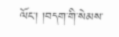ལོང་། །བདག་གི་སེམས་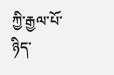ཀྱི་རྒྱལ་པོ་ཉིད་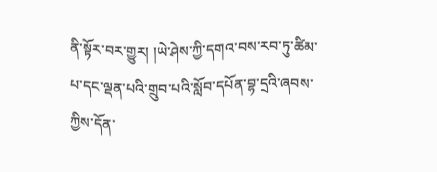ནི་སྟོར་བར་གྱུར། །ཡེ་ཤེས་ཀྱི་དགའ་བས་རབ་ཏུ་ཚིམ་པ་དང་ལྡན་པའི་གྲུབ་པའི་སློབ་དཔོན་བྷ་དྲའི་ཞབས་ཀྱིས་དོན་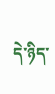དེ་ཉིད་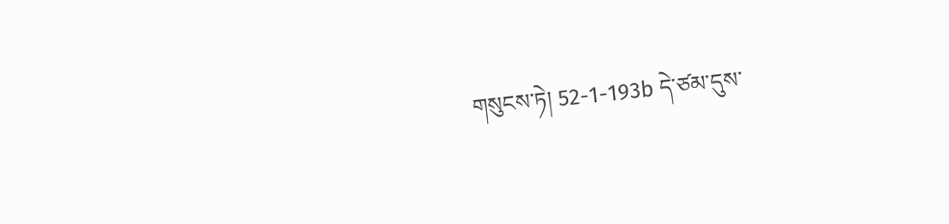གསུངས་ཏེ། 52-1-193b དེ་ཙམ་དུས་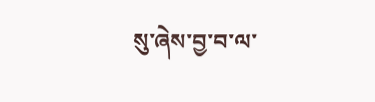སུ་ཞེས་བྱ་བ་ལ་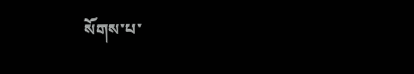སོགས་པ་